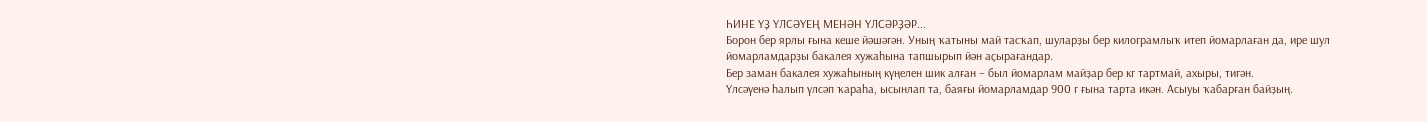ҺИНЕ ҮҘ ҮЛСӘҮЕҢ МЕНӘН ҮЛСӘРҘӘР...
Борон бер ярлы ғына кеше йәшәгән. Уның ҡатыны май тасҡап, шуларҙы бер килограмлыҡ итеп йомарлаған да, ире шул йомарламдарҙы бакалея хужаһына тапшырып йән аҫырағандар.
Бер заман бакалея хужаһының күңелен шик алған – был йомарлам майҙар бер кг тартмай, ахыры, тигән.
Үлсәүенә һалып үлсәп ҡараһа, ысынлап та, баяғы йомарламдар 900 г ғына тарта икән. Асыуы ҡабарған байҙың.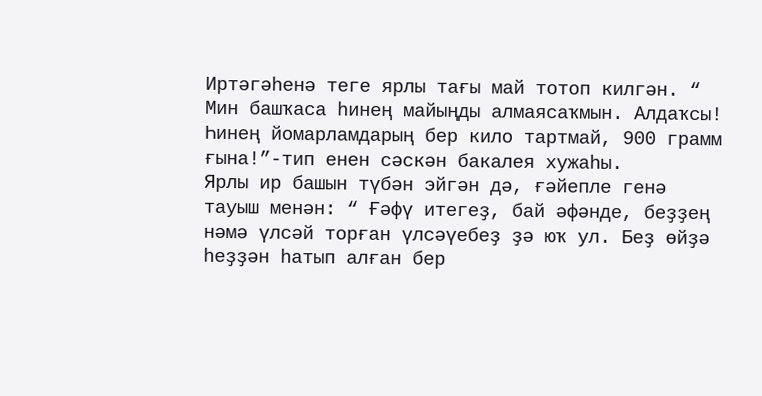Иртәгәһенә теге ярлы тағы май тотоп килгән. “ Мин башҡаса һинең майыңды алмаясаҡмын. Алдаҡсы! Һинең йомарламдарың бер кило тартмай, 900 грамм ғына!”-тип енен сәскән бакалея хужаһы.
Ярлы ир башын түбән эйгән дә, ғәйепле генә тауыш менән: “ Ғәфү итегеҙ, бай әфәнде, беҙҙең нәмә үлсәй торған үлсәүебеҙ ҙә юҡ ул. Беҙ өйҙә һеҙҙән һатып алған бер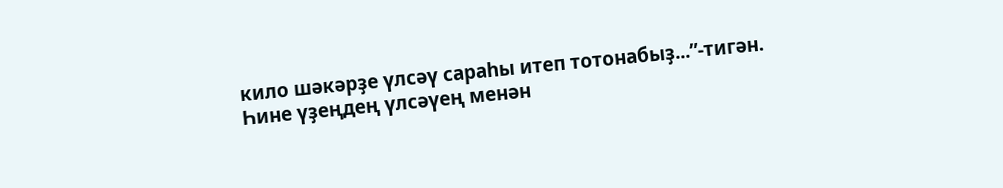кило шәкәрҙе үлсәү сараһы итеп тотонабыҙ...”-тигән.
Һине үҙеңдең үлсәүең менән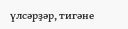үлсәрҙәр, тигәне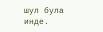шул була инде.